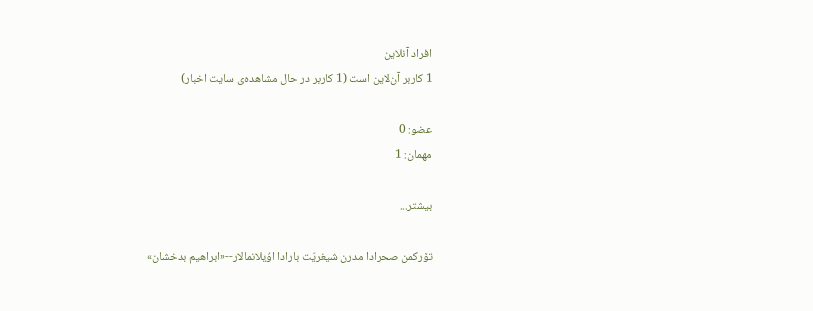افراد آنلاین
1 کاربر آن‌لاين است (1 کاربر در حال مشاهده‌ی سایت اخبار)

عضو: 0
مهمان: 1

بیشتر...

تۆرکمن صحرادا مدرن شیغریّت بارادا اوُیلانمالار--«ابراهیم بدخشان»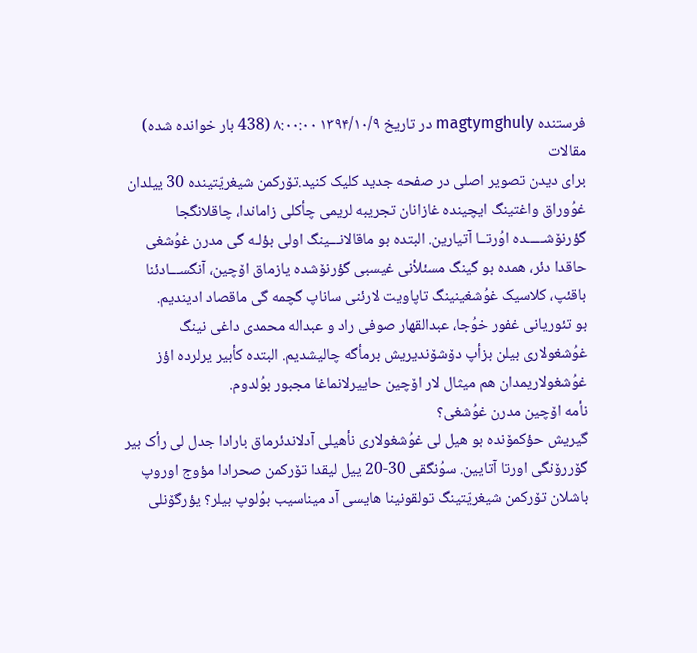فرستنده magtymghuly در تاريخ ۱۳۹۴/۱۰/۹ ۸:۰۰:۰۰ (438 بار خوانده شده) مقالات
برای دیدن تصویر اصلی در صفحه جدید کلیک کنید.تۆرکمن شیغریّتینده 30 ییلدان غوُوراق واغتینگ ایچینده غازانان تجریبه لریمی چأکلی زاماندا، چاقلانگجا گؤرنۆشـــــده اوُرتــا آتیارین. البتده بو ماقالانـــینگ اولی بؤلـه گی مدرن غوُشغی حاقدا دئر، همده بو گینگ مسئلأنی غیسبی گؤرنۆشده یازماق اۆچین، آنگســـادئنا باقئپ، کلاسیک غوُشغینینگ تاپاویت لارئنی ساناپ گچمه گی ماقصاد ادیندیم.
بو تئوریانی غفور خوُجا، عبدالقهار صوفی راد و عبداله محمدی داغی نینگ غوُشغولاری بیلن بزأپ دۆشۆندیریش برمأگه چالیشدیم. البتده کأبیر یرلرده اؤز غوُشغولاریمدان هم میثال لار اۆچین حاییرلانماغا مجبور بوُلدوم.
نأمه اۆچین مدرن غوُشغی؟
گیریش حؤکمۆنده بو هیل لی غوُشغولاری نأهیلی آدلاندئرماق بارادا جدل لی رأک بیر گۆررۆنگی اورتا آتایین. سوُنگقی 30-20 ییل لیقدا تۆرکمن صحرادا مؤوج اوروپ باشلان تۆرکمن شیغریّتینگ تولقونینا هایسی آد میناسیب بوُلوپ بیلر؟ یؤرگۆنلی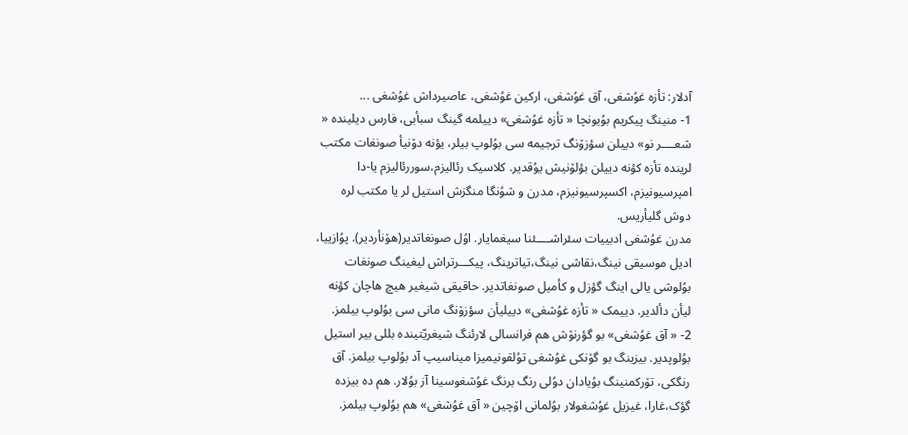آدلار: تأزه غوُشغی، آق غوُشغی، ارکین غوُشغی، عاصیرداش غوُشغی ...
1- منینگ پیکریم بوُیونچا « تأزه غوُشغی» دییلمه گینگ سبأبی، فارس دیلینده « شعــــر نو» دییلن سؤزۆنگ ترجیمه سی بوُلوپ بیلر، یؤنه دۆنیأ صونغات مکتب لرینده تأزه کؤنه دییلن بؤلۆنیش یوُقدیر. کلاسیک رئالیزم،سوررئالیزم یا-دا امپرسیونیزم، اکسپرسیونیزم، مدرن و شوُنگا منگزش استیل لر یا مکتب لره دوش گلیأریس.
مدرن غوُشغی ادبییات سئراشــــئنا سیغمایار. اوُل صونغاتدیر(هۆنأردیر). پوُازییا، ادیل موسیقی نینگ،نقاشی نینگ،تیاترینگ، پیکـــرتراش لیغینگ صونغات بوُلوشی یالی اینگ گؤزل و کأمیل صونغاتدیر. حاقیقی شیغیر هیچ هاچان کؤنه لیأن دألدیر. دییمک « تأزه غوُشغی» دییلیأن سؤزۆنگ مانی سی بوُلوپ بیلمز.
2- « آق غوُشغی» بو گؤرنۆش هم فرانسالی لارئنگ شیغریّتینده بللی بیر استیل بوُلوپدیر. بیزینگ بو گۆنکی غوُشغی توُلقونیمیزا میناسیپ آد بوُلوپ بیلمز. آق رنگکی، تۆرکمنینگ بوُیادان دوُلی رنگ برنگ غوُشغوسینا آز بوُلار. هم ده بیزده گؤک،غارا، غیزیل غوُشغولار بوُلمانی اۆچین « آق غوُشغی» هم بوُلوپ بیلمز.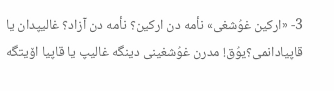3- «ارکین غوُشغی» نأمه دن ارکین؟ نأمه دن آزاد؟ غالیپدان یا قاپیادانمی؟یوُق! مدرن غوُشغینی دینگه غالیپ یا قاپیا اۆیتگه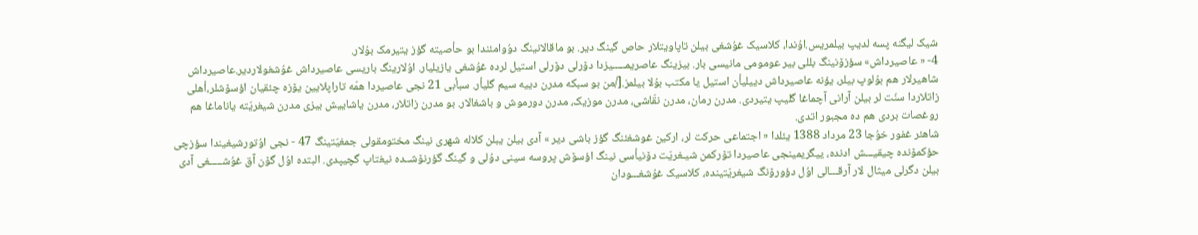شیک لیگنه پسه لدیپ بیلمریس.اوُندا، کلاسیک غوُشغی بیلن تاپاویتلار حاص گینگ دیر. بو ماقالانینگ دوُوامئندا بو حأصیته گؤز یتیرمک بوُلار.
4- « عاصیرداش» سؤزۆنینگ بللی بیر عومومی مانیسی بار. بیزینگ عاصریمـــــیزدا دۆرلی دۆرلی استیل لرده غوُشغی یازیلیار. اوُلارینگ باریسی عاصیرداش غوُشغولاردیر.عاصیرداش شاهیرلار هم بوُلوپ بیلر، یؤنه عاصیرداش دییلیأن استیل یا مکتب بوُلا بیلمز.[/من بو سبکه مدرن دییه سیم گلیأر. سبأبی 21 نجی عاصیردا همّه تاراپلایین یۆزه چئقیان اؤسۆشلر،أهلی زاتلاردا سنّت لر بیلن آرانی آچماغا گلیپ یتیردی. مدرن رمان، مدرن نقّاشی، مدرن موزیک، مدرن دورموش و باشغالار. بو مدرن زاتلار، مدرن یاشاییش بیزی مدرن شیغریّته یاناماغا هم روغصات بردی هم ده مجبور اتدی.
شاهئر غفور خوُجا 23 مرداد 1388 یئلدا « اجتماعی حرکت لر، ارکین غوشغئنگ گؤز باشی دیر » آدی بیلن یبلن کلاله شهری نینگ مختومقولی جمغیّتینگ 47 - نجی اوُتورشیغیندا سؤزچی حؤکمۆنده چیقیـــش ادنده، ییگریمینجی عاصیردا تۆرکمن شیـغریّت دۆنیأسی نینگ اؤسۆش پروسه سینی دوُلی و گینگ گؤرنۆشــده نیغتاپ گچیپدی. البتده اوُل گۆن آق غوُشـــــغی آدی بیلن دگرلی میثال لار آرقـــالی اوُل دؤورۆنگ شیغریّتینده، کلاسیک غوُشغـــودان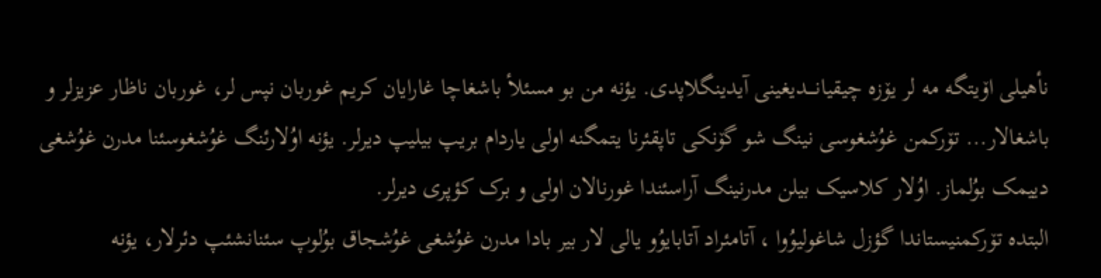نأهیلی اۆیتگه مه لر یۆزه چیقیانــــدیغینی آیدینگلاپدی. یؤنه من بو مسئلأ باشغاچا غارایان کریم غوربان نپس لر، غوربان ناظار عزیزلر و باشغالار... تۆرکمن غوُشغوسی نینگ شو گۆنکی تاپقئرنا یتمگنه اولی یاردام بریپ بیلیپ دیرلر. یؤنه اوُلارئنگ غوُشغوسئنا مدرن غوُشغی دییمک بوُلماز. اوُلار کلاسیک بیلن مدرنینگ آراسئندا غورنالان اولی و برک کؤپری دیرلر.
البتده تۆرکمنیستاندا گؤزل شاغولیوُوا ، آتامئراد آتابایوُو یالی لار بیر بادا مدرن غوُشغی غوُشجاق بوُلوپ سئنانشئپ دئرلار، یؤنه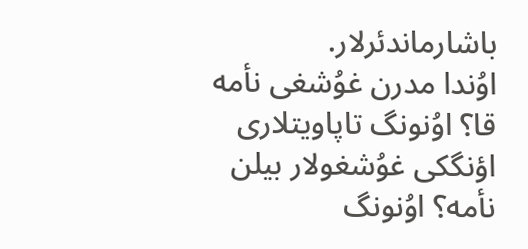باشارماندئرلار.
اوُندا مدرن غوُشغی نأمه قا؟ اوُنونگ تاپاویتلاری اؤنگکی غوُشغولار بیلن نأمه؟ اوُنونگ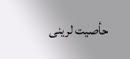حأصیت لرینی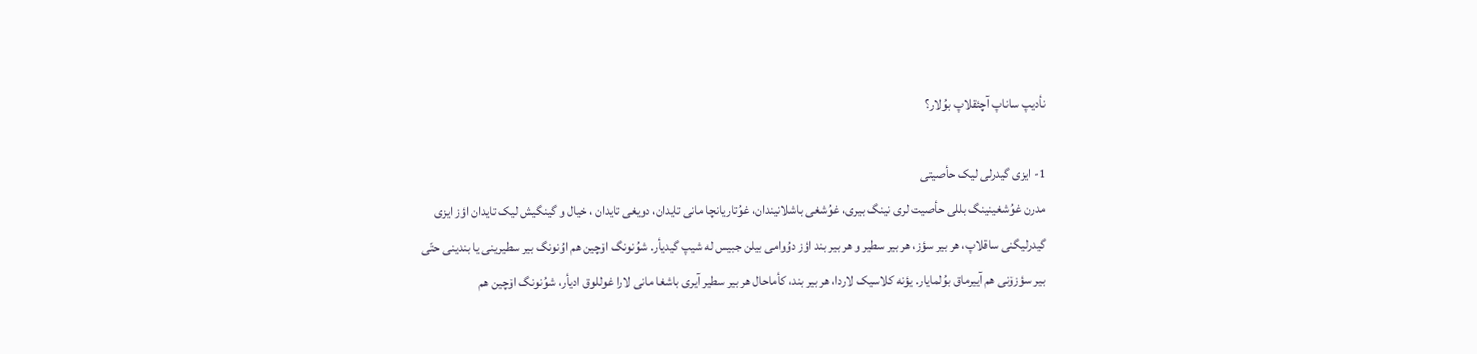نأدیپ ساناپ آچئقلاپ بوُلار؟

1- ایزی گیدرلی لیک حأصیتی
مدرن غوُشغینینگ بللی حأصیت لری نینگ بیری، غوُشغی باشلانیندان، غوُتاریانچا مانی تایدان، دویغی تایدان ، خیال و گینگیش لیک تایدان اؤز ایزی گیدرلیگنی ساقلاپ، هر بیر سؤز، هر بیر سطیر و هر بیر بند اؤز دوُوامی بیلن جبیس له شیپ گیدیأر. شوُنونگ اۆچین هم اوُنونگ بیر سطیرینی یا بندینی حتّی بیر سؤزۆنی هم آییرماق بوُلمایار. یؤنه کلاسیک لاردا، هر بیر بند، کأماحال هر بیر سطیر آیری باشغا مانی لارا غوللوق ادیأر، شوُنونگ اۆچین هم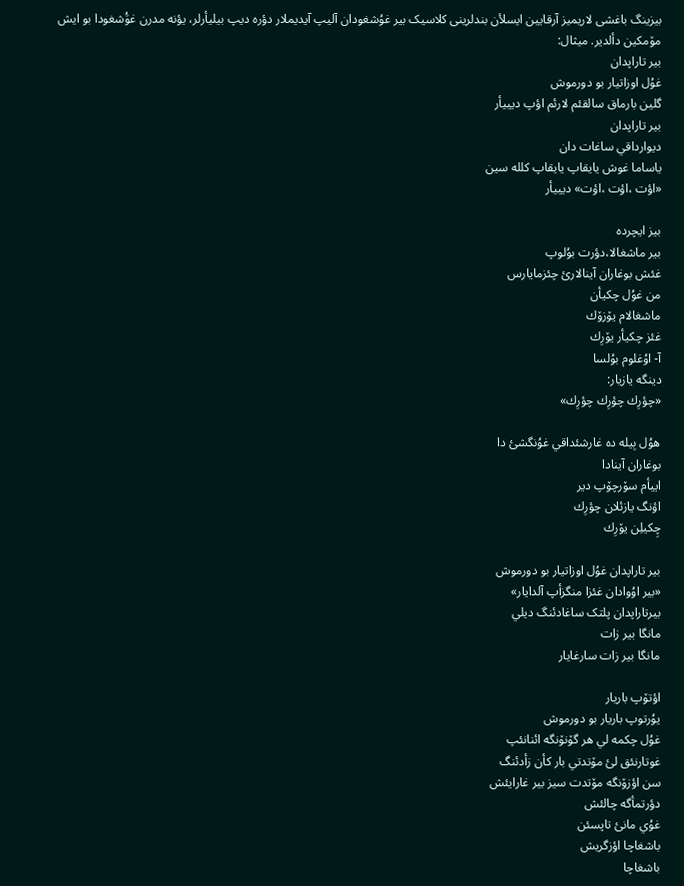بیزینگ باغشی لاریمیز آرقایین ایسلأن بندلرینی کلاسیک بیر غوُشغودان آلیپ آیدیملار دؤره دیپ بیلیأرلر، یؤنه مدرن غوَُشغودا بو ایش مۆمکین دألدیر. میثال:
بير تاراپدان
غوُل اوزاتيار بو دورموش
گلين بارماق سالقئم لارئم اؤپ ديييأر
بير تاراپدان
دیوارداقي ساغات دان
ياساما غوش يايقاپ يايقاپ كلله سين
«اؤت ،اؤت ،اؤت» ديييأر

بيز ايچرده
بير ماشغالا،دؤرت بوُلوپ
غئش بوغاران آينالارئ چئزمايارس
من غوُل چكيأن
ماشغالام يۆزۆك
غئز چكيأر يۆرِك
آ- اوُغلوم بوُلسا
دينگه يازيار:
«چؤرِك چؤرِك چؤرِك»

هوُل بِيله ده غارشئداقي غوُنگشئ دا
بوغاران آينادا
اييأم سۆرچۆپ دير
اؤنگ يازئلان چؤرِك
چِكيلِن يۆرِك

بير تاراپدان غوُل اوزاتيار بو دورموش
«بير اوُوادان غئزا منگزأپ آلدايار»
بيرتاراپدان پلتک ساغادئنگ ديلي
مانگا بير زات
مانگا بير زات سارغايار

اؤتۆپ باريار
يوُرتوپ باريار بو دورموش
غوُل چكمه لي هر گۆنۆنگه ائنانئپ
غوتارنئق لئ مۆتدتي بار كأن زأدئنگ
سن اؤزۆنگه مۆتدت سيز بير غارايئش
دؤرتمأگه چالئش
غوُي مانئ تاپسئن
باشغاچا اؤزگريش
باشغاچا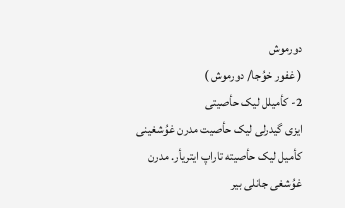دورموش
( غفور خوُجا/ دورموش )
2- کأمیلل لیک حأصیتی
ایزی گیدرلی لیک حأصیت مدرن غوُشغینی کأمیل لیک حأصیته تاراپ ایتریأر. مدرن غوُشغی جانلی بیر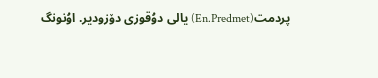پردمت(En.Predmet) یالی دوُقوزی دۆزودیر. اوُنونگ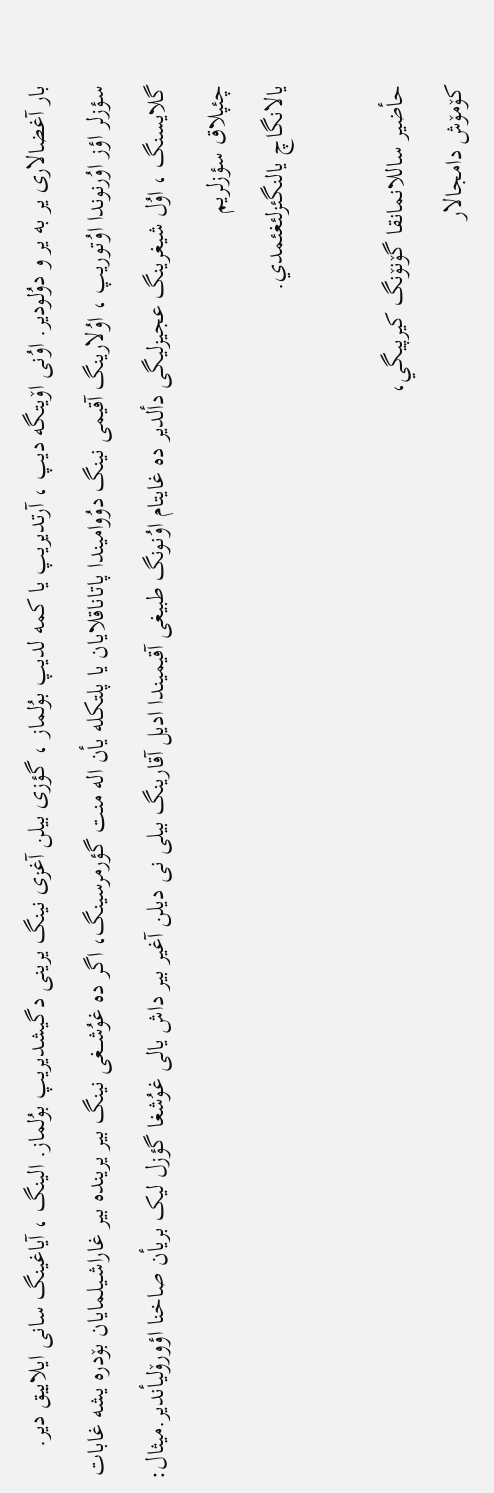بار آغضالاری یر به یر و دوُلودیر. اوُنی اۆیتگه دیپ ، آرتدیریپ یا کمه لدیپ بوُلماز ، گؤزی بیلن آغزی نینگ یرینی دگیشدیریپ بوُلماز. الینگ ، آیاغینگ سانی ایلاییق دیر. سؤزلر اؤز اوُرنوندا اوُتوریپ ، اوُلارینگ آقیمی نینگ دوُوامیندا پاتاناقلایان یا پلتکله یأن اله منت گؤرمرسینگ، اگر ده غوُشـــغی نینگ بیر یرینده بیر غاراشـیلمایان بۆدره یشه غابات گلایسنگ ، اوُل شیغرینگ عجیزلیگی دألدیر ده غایتام اوُنونگ طبیغی آقیمیندا ادیل آقارینگ بیلی نی دیلن آغیر بیر داش یالی غوُشغا گؤزل لیک بریأن صاخنا اؤورۆلیأندیر.میثال:
چئپلاق سؤزلريم
يالانگاچ يالنگئزلئغئمدي.

حأضير ساللانمانقا گۆنۆنگ كيرپيگي،
كۆمۆش دامجالار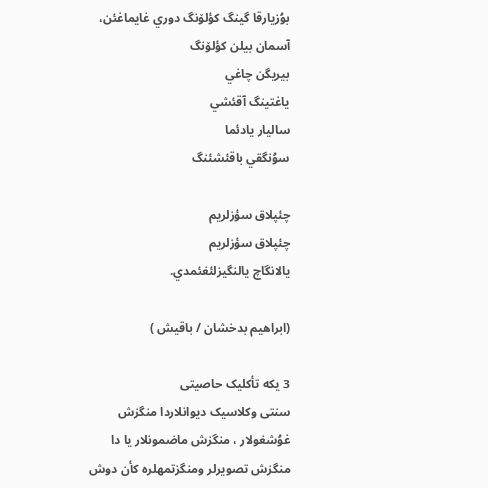بوُزيارقا گينگ كؤلۆنگ دوري غايماغئن،
آسمان بيلن كؤلۆنگ
بيريگن چاغي
ياغتينگ آقئشي
ساليار يادئما
سوُنگقي باقئشئنگ

چئپلاق سؤزلريم
چئپلاق سؤزلريم
يالانگاچ يالنگيزلئغئمدي.

(ابراهیم بدخشان / باقیش )

3 یکه تأکلیک حاصیتی
سنتی وکلاسیک دیوانلاردا منگزش غوُشغولار ، منگزش ماضمونلار یا دا منگزش تصویرلر ومنگزتمهلره کأن دوش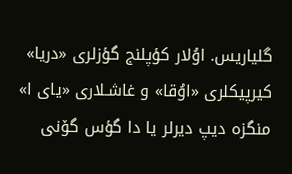گلیاریس. اوُلار کؤپلنج گؤزلری «دریا» کیرپیکلری «اوُقا» و غاشـلاری «یای ا» منگزه دیپ دیرلر یا دا گؤس گۆنی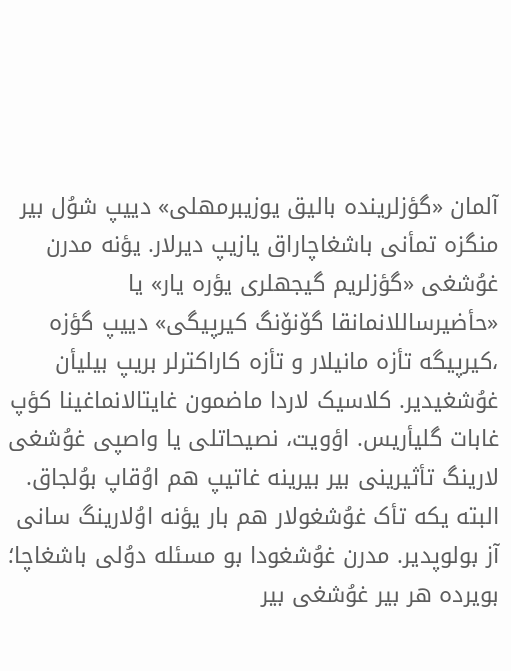آلمان «گؤزلرینده بالیق یوزیبرمهلی» دییپ شوُل بیر منگزه تمأنی باشغاچاراق یازیپ دیرلار. یؤنه مدرن غوُشغی «گؤزلریم گیجهلری یؤره یار» یا «حأضیرساللانمانقا گۆنۆنگ کیرپیگی» دییپ گؤزه ،کیرپیگه تأزه مانیلار و تأزه کاراکترلر بریپ بیلیأن غوُشغیدیر. کلاسیک لاردا ماضمون غایتالانماغینا کؤپ غابات گلیأریس. اؤویت، نصیحاتلی یا واصپی غوُشغی لارینگ تأثیرینی بیر بیرینه غاتیپ هم اوُقاپ بوُلجاق. البته یکه تأک غوُشغولار هم بار یؤنه اوُلارینگ سانی آز بولوپدیر. مدرن غوُشغودا بو مسئله دوُلی باشغاچا؛ بویرده هر بیر غوُشغی بیر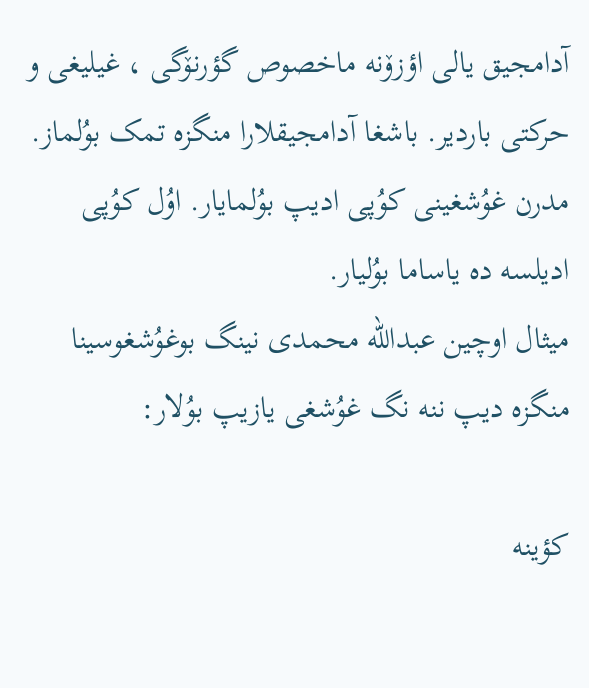آدامجیق یالی اؤزۆنه ماخصوص گؤرنۆگی ، غیلیغی و حرکتی باردیر. باشغا آدامجیقلارا منگزه تمک بوُلماز. مدرن غوُشغینی کوُپی ادیپ بوُلمایار. اوُل کوُپی ادیلسه ده یاساما بوُلیار.
میثال اوچین عبدالله محمدی نینگ بوغوُشغوسینا منگزه دیپ ننه نگ غوُشغی یازیپ بوُلار:

کؤینه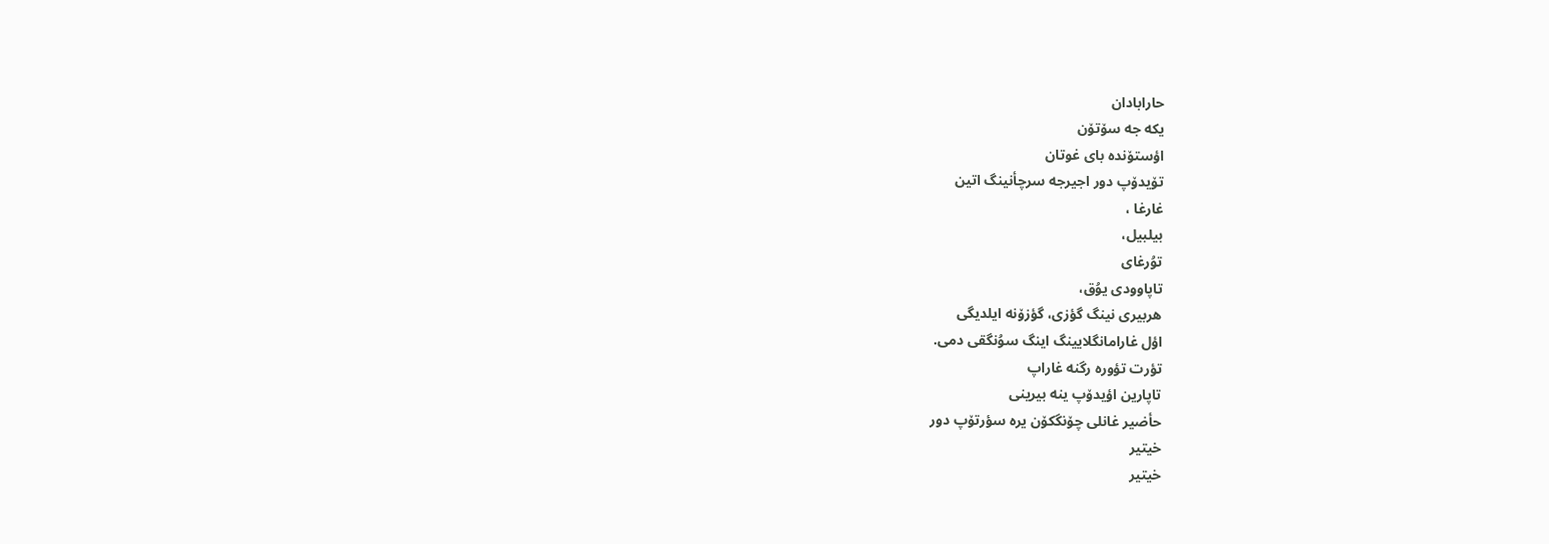حارابادان
یکه جه سۆتۆن
اؤستۆنده بای غوتان
تۆیدۆپ دور اجیرجه سرچأنینگ اتین
غارغا ،
بیلبیل،
توُرغای
تاپاوودی یوُق،
هربیری نینگ گؤزی، گؤزۆنه ایلدیگی
اؤل غارامانگلایینگ اینگ سوُنگقی دمی.
تؤرت تؤوره رگنه غاراپ
تاپارین اؤیدۆپ ینه بیرینی
حأضیر غانلی چۆنگکۆن یره سؤرتۆپ دور
خیتیر
خیتیر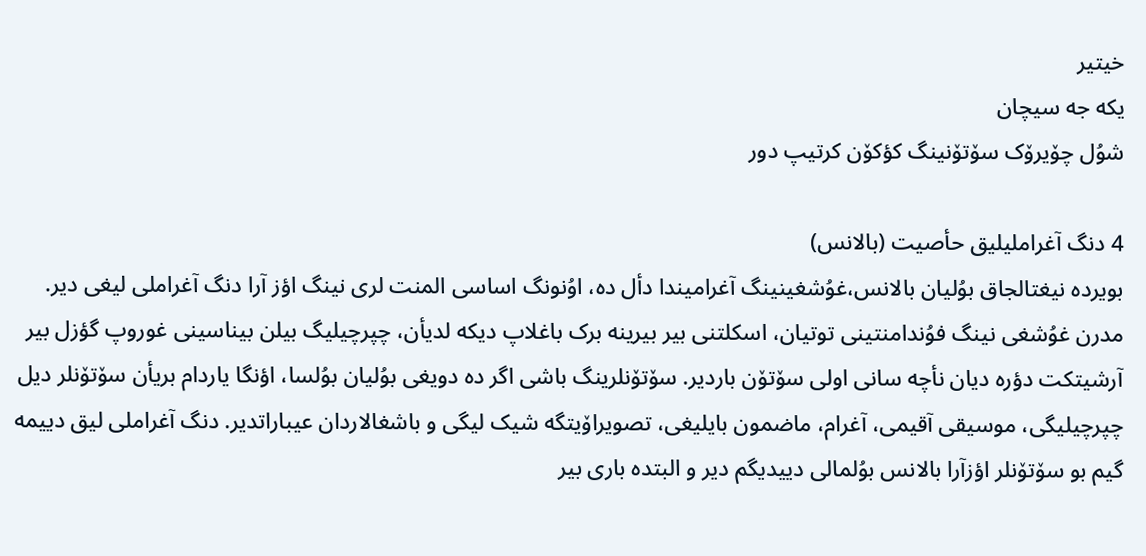خیتیر
یکه جه سیچان
شوُل چۆیرۆک سۆتۆنینگ کؤکۆن کرتیپ دور

4 دنگ آغراملیلیق حأصیت (بالانس)
بویرده نیغتالجاق بوُلیان بالانس،غوُشغینینگ آغرامیندا دأل ده، اوُنونگ اساسی المنت لری نینگ اؤز آرا دنگ آغراملی لیغی دیر. مدرن غوُشغی نینگ فوُندامنتینی توتیان، اسکلتنی بیر بیرینه برک باغلاپ دیکه لدیأن، چپرچیلیگ بیلن بیناسینی غوروپ گؤزل بیر آرشیتکت دؤره دیان نأچه سانی اولی سۆتۆن باردیر. سۆتۆنلرینگ باشی اگر ده دویغی بوُلیان بوُلسا، اؤنگا یاردام بریأن سۆتۆنلر دیل چپرچیلیگی، موسیقی آقیمی، آغرام، ماضمون بایلیغی، تصویراۆیتگه شیک لیگی و باشغالاردان عیباراتدیر. دنگ آغراملی لیق دییمه گیم بو سۆتۆنلر اؤزآرا بالانس بوُلمالی دییدیگم دیر و البتده باری بیر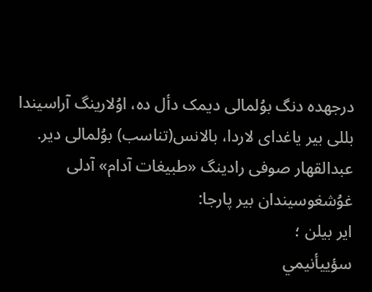درجهده دنگ بوُلمالی دیمک دأل ده، اوُلارینگ آراسیندا بللی بیر یاغدای لاردا، بالانس(تناسب) بوُلمالی دیر. عبدالقهار صوفی رادینگ «طبیغات آدام» آدلی غوُشغوسیندان بیر پارجا:
اير بيلن ؛
سؤييأنيمي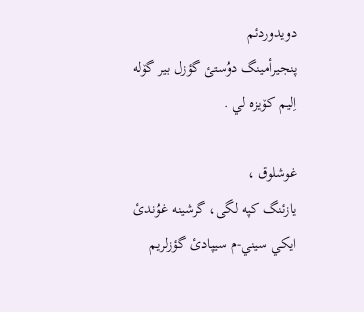دويدوردئم
پنجيرأمينگ دوُستئ گؤزل بير گۆله
اِليم کۆيزه لي .

غوشلوق ،
يازئنگ کپه لگی، گرشينه غوُندئ
ايكي سيني-م سيپادئ گؤزلريم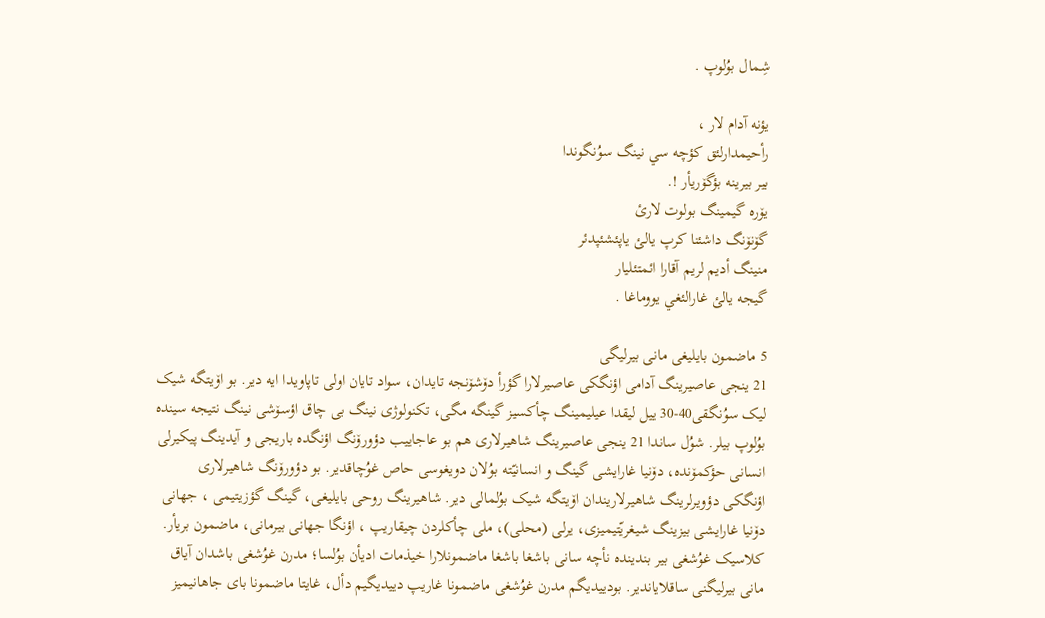شِمال بوُلوپ .

يؤنه آدام لار ،
رأحيمدارلئق كؤچه سي نينگ سوُنگوندا
بير بيرينه بؤگۆريأر !.
يۆره گيمينگ بولوت لارئ
گۆنۆنگ داشئنا کرپ يالئ ياپئشئپدئر
منينگ أديم لريم آقارا ائمتئليار
گيجه يالئ غارالئغي يووماغا .

5 ماضمون بایلیغی مانی بیرلیگی
21 ینجی عاصیرینگ آدامی اؤنگکی عاصیرلارا گؤرأ دۆشۆنجه تایدان، سواد تایان اولی تاپاویدا ایه دیر. بو اۆیتگه شیک لیک سوُنگقی40-30 ییل لیقدا عیلیمینگ چأکسیز گینگه مگی، تکنولوژی نینگ بی چاق اؤسۆشی نینگ نتیجه سینده بوُلوپ بیلر. شوُل ساندا 21 ینجی عاصیرینگ شاهیرلاری هم بو عاجاییب دؤورۆنگ اؤنگده باریجی و آیدینگ پیکیرلی انسانی حؤکمۆنده، دۆنیا غارایشی گینگ و انسانیّته بوُلان دویغوسی حاص غوُچاقدیر. بو دؤورۆنگ شاهیرلاری اؤنگکی دؤویرلرینگ شاهیرلاریندان اۆیتگه شیک بوُلمالی دیر. شاهیرینگ روحی بایلیغی، گینگ گؤزیتیمی ، جهانی دۆنیا غارایشی بیزینگ شیغریّتیمیزی، یرلی (محلی)، ملی چأکلردن چیقاریپ ، اؤنگا جهانی بیرمانی، ماضمون بریأر. کلاسیک غوُشغی بیر بندینده نأچه سانی باشغا باشغا ماضمونلارا خیذمات ادیأن بوُلسا؛ مدرن غوُشغی باشدان آیاق مانی بیرلیگنی ساقلایاندیر. بودییدیگم مدرن غوُشغی ماضمونا غاریپ دییدیگیم دأل، غایتا ماضمونا بای جاهانیمیز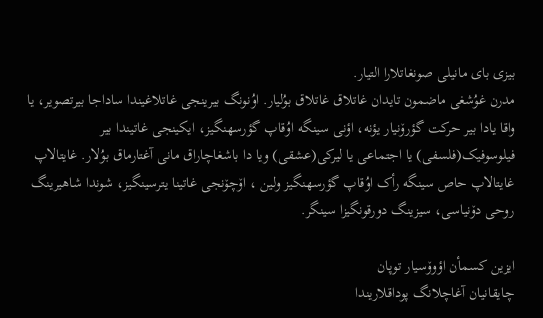بیزی بای مانیلی صونغاتلارا التیار.
مدرن غوُشغی ماضمون تایدان غاتلاق غاتلاق بوُلیار. اوُنونگ بیرینجی غاتلاغیندا ساداجا بیرتصویر، یا واقا یادا بیر حرکت گؤرۆنیار یؤنه، اؤنی سینگه اوُقاپ گؤرسهنگیز، ایکینجی غاتیندا بیر فیلوسوفیک(فلسفی) یا اجتماعی یا لیرکی(عشقی) ویا دا باشغاچاراق مانی آغتارماق بوُلار. غایتالاپ غایتالاپ حاص سینگه رأک اوُقاپ گؤرسهنگیز ولین ، اۆچۆنجی غاتینا یترسینگیز، شوندا شاهیرینگ روحی دۆنیاسی، سیزینگ دورقونگیزا سینگر.

ایزین کسمأن اؤوۆسیار توپان
چایقانیان آغاچلانگ پوداقلاریندا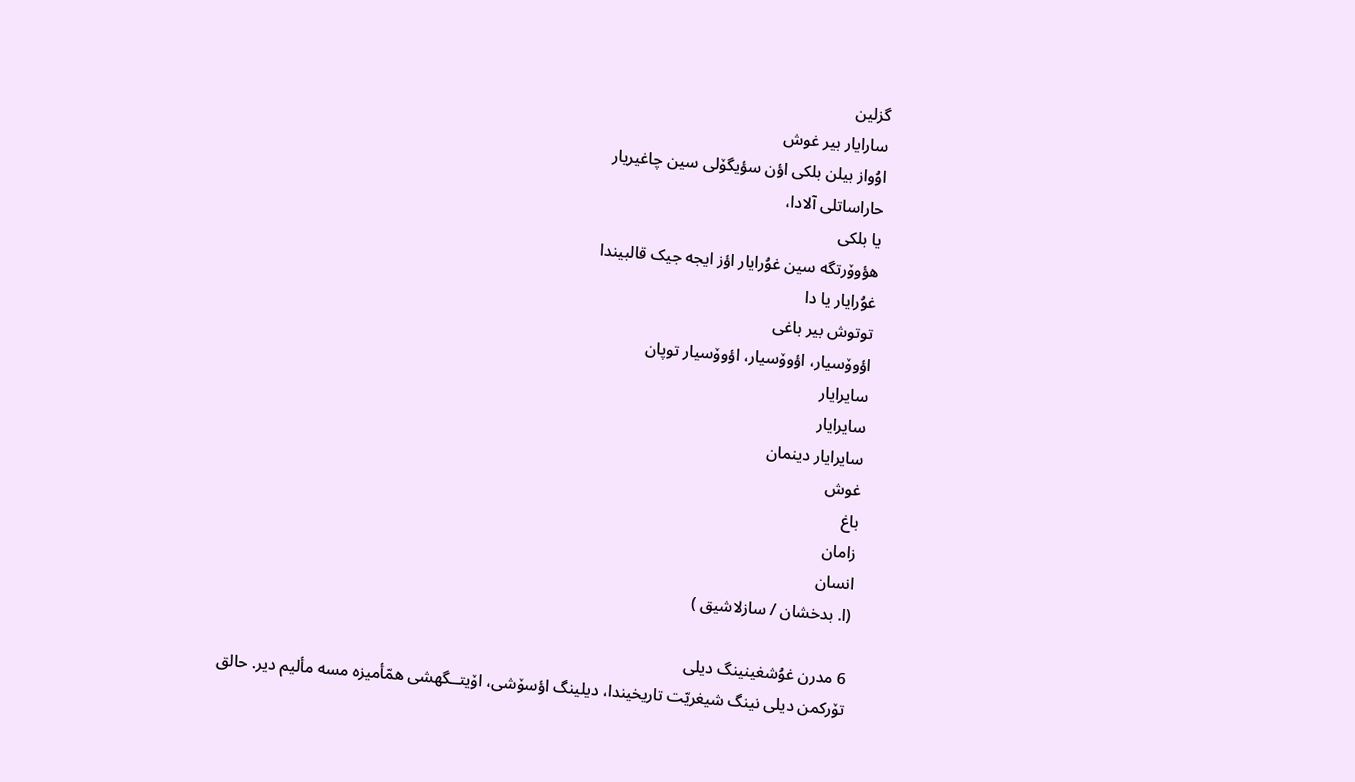گزلین
سارایار بیر غوش
اوُواز بیلن بلکی اؤن سؤیگۆلی سین چاغیریار
حاراساتلی آلادا،
یا بلکی
هؤوۆرتگه سین غوُرایار اؤز ایجه جیک قالبیندا
غوُرایار یا دا
توتوش بیر باغی
اؤوۆسیار، اؤوۆسیار، اؤوۆسیار توپان
سایرایار
سایرایار
سایرایار دینمان
غوش
باغ
زامان
انسان
(ا. بدخشان / سازلاشیق )

6 مدرن غوُشغینینگ دیلی
تۆرکمن دیلی نینگ شیغریّت تاریخیندا، دیلینگ اؤسۆشی، اۆیتــگهشی همّأمیزه مسه مألیم دیر. حالق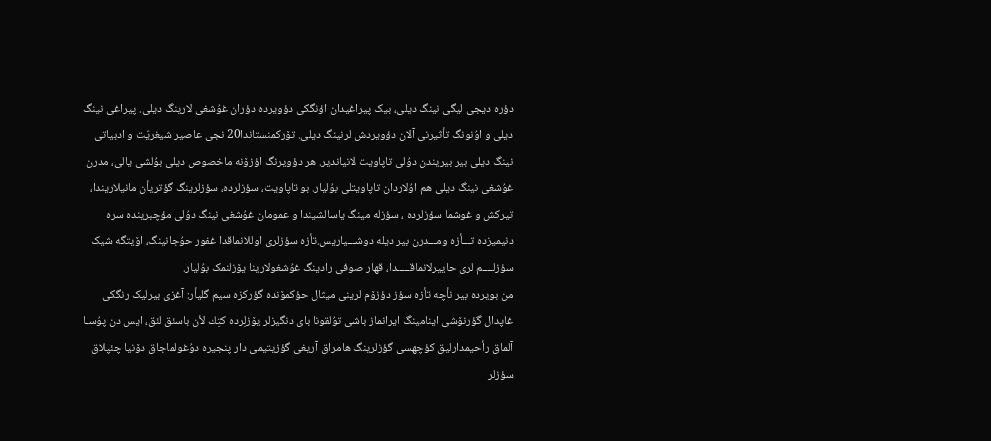دؤره دیجی لیگی نینگ دیلی، بیک پیراغیدان اؤنگکی دؤویرده دؤران غوُشغی لارینگ دیلی. پیراغی نینگ دیلی و اوُنونگ تأثیرنی آلان دؤویردش لرنینگ دیلی. تۆرکمنستاندا20 نجی عاصیر شیغریّت و ادبیاتی نینگ دیلی بیر بیریندن دوُلی تاپاویت لانیاندیر. هر دؤویرنگ اؤزۆنه ماخصوص دیلی بوُلشی یالی، مدرن غوُشغی نینگ دیلی هم اوُلاردان تاپاویتلی بوُلیار. بو تاپاویت، سؤزلرده، سؤزلرینگ گؤتریأن مانیلاریندا، تیرکش و غوشما سؤزلرده ، سؤزله مینگ یاسالشیندا و عمومان غوُشغی نینگ دوُلی مؤچبرینده سره دنیمیزده تـــأزه ومـــدرن بیر دیله دوشـــیاریس.تأزه سؤزلری اوللانماقدا غفور حوُجانینگ، اۆیتگه شیک سؤزلــــم لری حاییرلانماقـــــدا، قهار صوفی رادینگ غوُشغولارینا یۆزلنمک بوُلیار.
من بویرده بیر نأچه تأزه سؤز دؤزۆم لرینی میثال حؤکمۆنده گؤرکزه سیم گلیأر: آغزی بیرلیک رنگکی غاپدال گؤرنۆشی اینامینگ ایرانماز باشی توُلقونا بای دنگیزلر يۆزلِرده كتِك لأن باسئق لئق، ایس دن پوُسـا آلماق رأحیمدارلیق کؤچهسی گؤزلرینگ هامراق آریغی گؤزیتیمی دار پنجیره دوُغولماجاق دۆنیا چئپلاق سؤزلر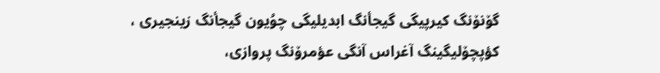گۆنۆنگ کیرپیگی گیجأنگ ابدیلیگی چوُیون گیجأنگ زینجیری ، کؤپچۆلیگینگ آغراس آنگی عؤمرۆنگ پروازی،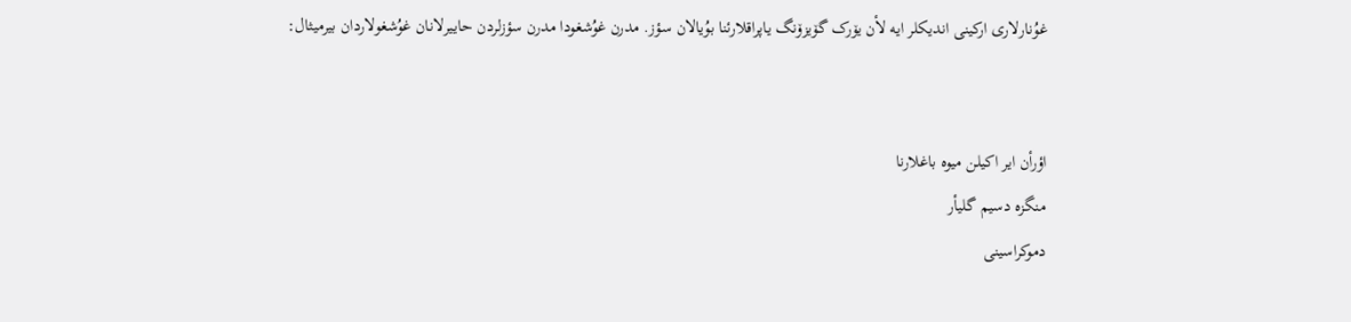غوُنارلاری ارکینی اندیکلر ایه لأن یۆرک گۆیزۆنگ یاپراقلارئنا بوُیالان سؤز. مدرن غوُشغودا مدرن سؤزلردن حاییرلانان غوُشغولاردان بیرمیثال:


اؤرأن ایر اکیلن میوه باغلارنا
منگزه دسیم گلیأر
دموکراسینی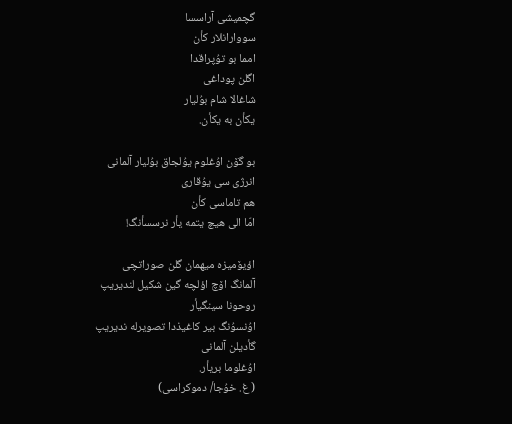گچمیشی آراسسا
سووارانلار کأن
امما بو توُپراقدا
اگلن پوداغی
شاغالا شام بوُلیار
یکأن به یکأن.

بو گۆن اوُغلوم یوُلجاق بوُلیار آلمانی
انرژی سی یوُقاری
هم تاماسی کأن
امّا الی هیچ یتمه یأر نرسسأنگ!

اؤیۆمیزه میهمان گلن صوراتچی
آلمانگ اۆچ اؤلچه گین شکیل لندیریپ
روحونا سینگیأر
اوُنسوُنگ بیر کاغیذدا تصویرله ندیریپ
گأدیلن آلمانی
اوُغلوما بریأر.
( غ. خوُجا/ دموکراسی)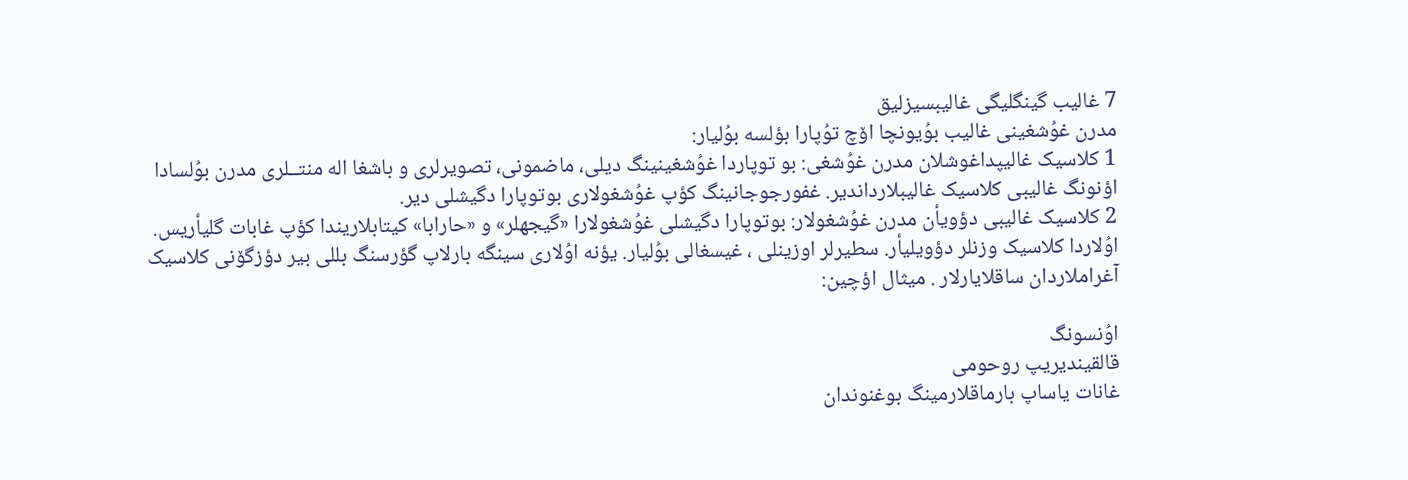7 غالیب گینگلیگی غالیبسیزلیق
مدرن غوُشغینی غالیب بوُیونچا اۆچ توُپارا بؤلسه بوُلیار:
1 کلاسیک غالیپداغوشلان مدرن غوُشغی: بو توپاردا غوُشغینینگ دیلی، ماضمونی، تصویرلری و باشغا اله منتــلری مدرن بوُلسادا اؤنونگ غالیبی کلاسیک غالیبلارداندیر. غفورجوجانینگ کؤپ غوُشغولاری بوتوپارا دگیشلی دیر.
2 کلاسیک غالیبی دؤویأن مدرن غوُشغولار: بوتوپارا دگیشلی غوُشغولارا «گیجهلر» و «حارابا» کیتابلاریندا کؤپ غابات گلیأریس. اوُلاردا کلاسیک وزنلر دؤویلیأر. سطیرلر اوزینلی ، غیسغالی بوُلیار. یؤنه اوُلاری سینگه بارلاپ گؤرسنگ بللی بیر دؤزگۆنی کلاسیک آغراملاردان ساقلایارلار . میثال اؤچین:

اوُنسونگ
قالقیندیریپ روحومی
غانات یاساپ بارماقلارمینگ بوغنوندان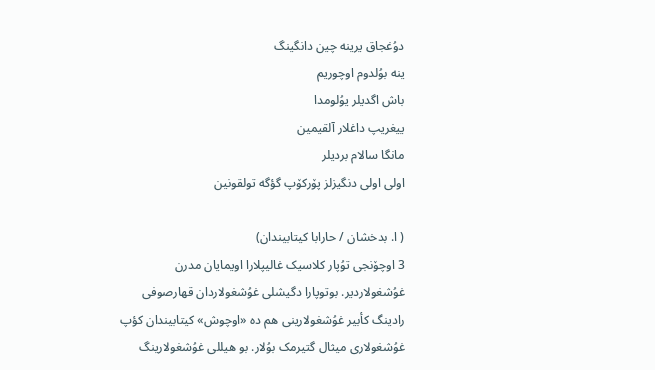دوُغجاق یرینه چین دانگینگ
ینه بوُلدوم اوچوریم
باش اگدیلر یوُلومدا
ییغریپ داغلار آلقیمین
مانگا سالام بردیلر
اولی اولی دنگیزلز پۆرکۆپ گؤگه تولقونین

( ا. بدخشان / حارابا کیتابیندان)
3 اوچۆنجی توُپار کلاسیک غالیپلارا اویمایان مدرن غوُشغولاردیر. بوتوپارا دگیشلی غوُشغولاردان قهارصوفی رادینگ کأبیر غوُشغولارینی هم ده «اوچوش» کیتابیندان کؤپ غوُشغولاری میثال گتیرمک بوُلار. بو هیللی غوُشغولارینگ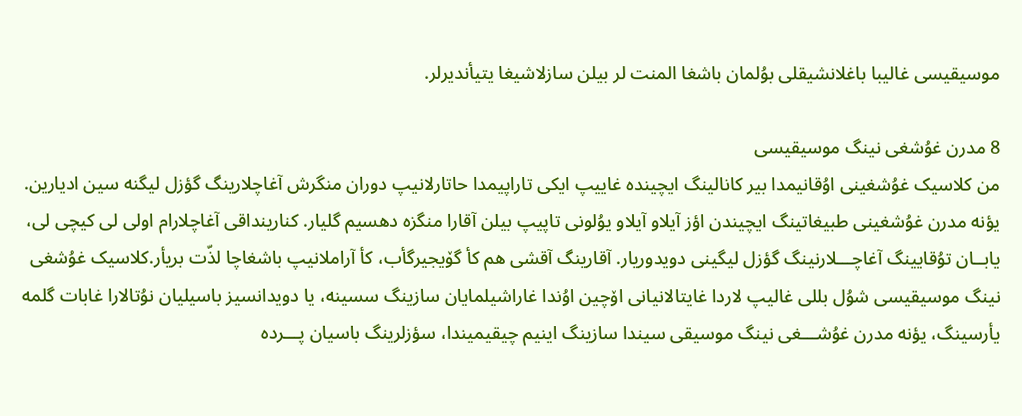موسیقیسی غالیبا باغلانشیقلی بوُلمان باشغا المنت لر بیلن سازلاشیغا یتیأندیرلر.

8 مدرن غوُشغی نینگ موسیقیسی
من کلاسیک غوُشغینی اوُقانیمدا بیر کانالینگ ایچینده غاییپ ایکی تاراپیمدا حاتارلانیپ دوران منگرش آغاچلارینگ گؤزل لیگنه سین ادیارین. یؤنه مدرن غوُشغینی طبیغاتینگ ایچیندن اؤز آیلاو آیلاو یوُلونی تاپیپ بیلن آقارا منگزه دهسیم گلیار. کنارینداقی آغاچلارام اولی لی کیچی لی، یابــان توُقایینگ آغاچـــلارنینگ گؤزل لیگینی دویدوریار. آقارینگ آقشی هم کأ گۆیجیرگأب، کأ آراملانیپ باشغاچا لذّت بریأر.کلاسیک غوُشغی نینگ موسیقیسی شوُل بللی غالیپ لاردا غایتالانیانی اۆچین اوُندا غاراشیلمایان سازینگ سسینه، یا دویدانسیز باسیلیان نوُتالارا غابات گلمه یأرسینگ، یؤنه مدرن غوُشـــغی نینگ موسیقی سیندا سازینگ اینیم چیقیمیندا، سؤزلرینگ باسیان پـــرده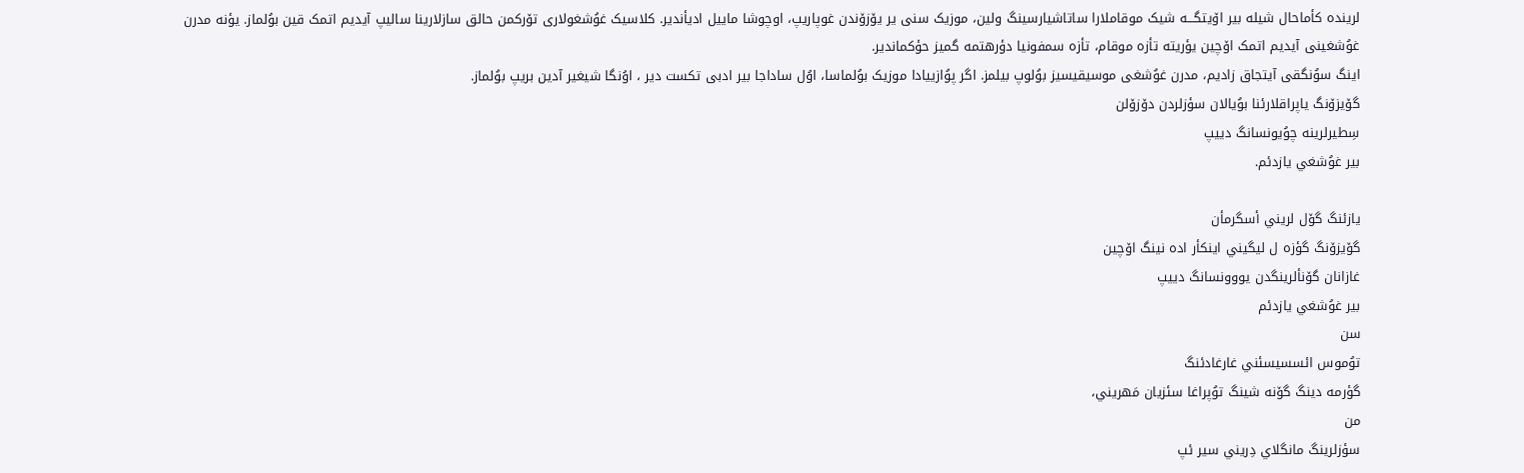لرینده کأماحال شیله بیر اۆیتگـــه شیک موقاملارا ساتاشیارسینگ ولین، موزیک سنی یر یۆزۆندن غوپاریپ، اوچوشا ماییل ادیأندیر. کلاسیک غوُشغولاری تۆرکمن حالق سازلارینا سالیپ آیدیم اتمک قین بوُلماز. یؤنه مدرن غوُشغینی آیدیم اتمک اۆچین یؤریته تأزه موقام، تأزه سمفونیا دؤرهتمه گمیز حؤکماندیر.
اینگ سوُنگقی آیتجاق زادیم، مدرن غوُشغی موسیقیسیز بوُلوپ بیلمز. اگر پوُازییادا موزیک بوُلماسا، اوُل ساداجا بیر ادبی تکست دیر ، اوُنگا شیغیر آدین بریپ بوُلماز.
گۆيزۆنگ ياپراقلارئنا بوُيالان سؤزلردن دۆزۆلن
سِطيرلرينه چوُيونسانگ دييپ
بير غوُشغي يازدئم.

يازئنگ گۆل لريني أسگرمأن
گۆيزۆنگ گؤزه ل ليگيني اينكأر اده نينگ اۆچين
غازانان گۆنألرينگدن يووونسانگ دييپ
بير غوُشغي يازدئم
سن
توُموس ائسسيسئني غارغادئنگ
گؤرمه دينگ گۆنه شينگ توُپراغا سئزيان مَهريني،
من
سؤزلرينگ مانگلاي دِريني سیر ئپ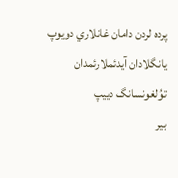پرده لردن دامان غانلاري دويوپ
يانگلادان آيدئملارئمدان
توُلغونسانگ دييپ
بير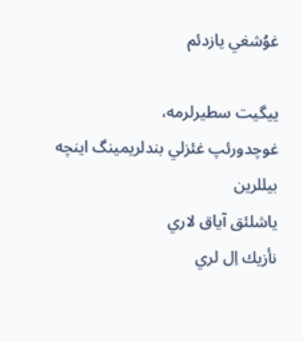غوُشغي يازدئم

ييگيت سطيرلرمه،
غوچدورئپ غئزلي بندلريمينگ اينچه بيللرين
ياشلئق آياق لاري
نأزيك اِل لري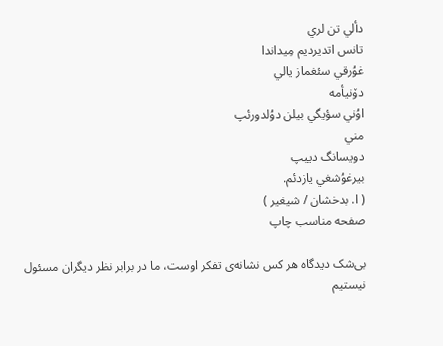دألي تن لري
تانس اتديرديم مِيداندا
غوُرقي سئغماز يالي
دۆنيأمه
اوُني سؤيگي بيلن دوُلدورئپ
مني
دويسانگ دييپ
بيرغوُشغي يازدئم.
( ا. بدخشان / شیغیر )
صفحه مناسب چاپ

بی‌شک دیدگاه هر کس نشانه‌ی تفکر اوست، ما در برابر نظر دیگران مسئول نیستیم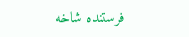فرستنده شاخه